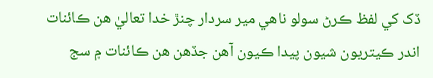ڏک کي لفظ ڪرڻ سولو ناهي مير سردار چنڙ خدا تعاليٰ هن ڪائنات اندر ڪيتريون شيون پيدا ڪيون آهن جڏهن هن ڪائنات ۾ سج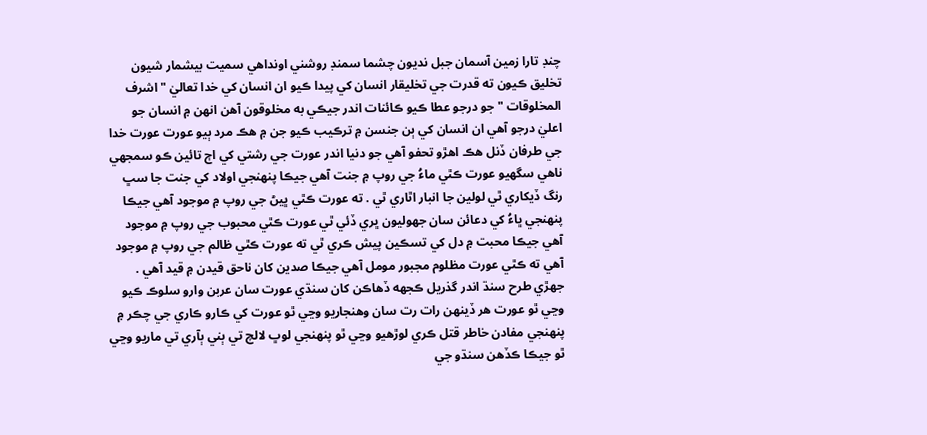چنڊ تارا زمين آسمان جبل نديون چشما سمنڊ روشني اونداهي سميت بيشمار شيون تخليق ڪيون ته قدرت جي تخليقار انسان کي پيدا ڪيو ان انسان کي خدا تعاليٰ " اشرف المخلوقات " جو درجو عطا ڪيو ڪائنات اندر جيڪي به مخلوقون آهن انهن ۾ انسان جو اعليٰ درجو آهي ان انسان کي ٻن جنسن ۾ ترڪيب ڪيو جن ۾ هڪ مرد ٻيو عورت عورت خدا جي طرفان ڏنل هڪ اهڙو تحفو آهي جو دنيا اندر عورت جي رشتي کي اڄ تائين ڪو سمجهي ناهي سگهيو عورت ڪٿي ماءُ جي روپ ۾ جنت آهي جيڪا پنهنجي اولاد کي جنت جا سڀ رنگ ڏيکاري ٿي لولين جا انبار اٿاري ٿي . ته عورت ڪٿي ڀيڻ جي روپ ۾ موجود آهي جيڪا پنهنجي ڀاءُ کي دعائن سان جهوليون ڀري ڏئي ٿي عورت ڪٿي محبوب جي روپ ۾ موجود آهي جيڪا محبت ۾ دل کي تسڪين پيش ڪري ٿي ته عورت ڪٿي ظالم جي روپ ۾ موجود آهي ته ڪٿي عورت مظلوم مجبور مومل آهي جيڪا صدين کان ناحق قيدن ۾ قيد آهي . جهڙي طرح سنڌ اندر گذريل ڪجهه ڏهاڪن کان سنڌي عورت سان عربن وارو سلوڪ ڪيو وڃي ٿو عورت هر ڏينهن رات رت سان وهنجاريو وڃي ٿو عورت کي ڪارو ڪاري جي چڪر ۾ پنهنجي مفادن خاطر قتل ڪري لوڙهيو وڃي ٿو پنهنجي لوڀ لالچ تي ٻني ٻآري تي ماريو وڃي ٿو جيڪا ڪڏهن سنڌو جي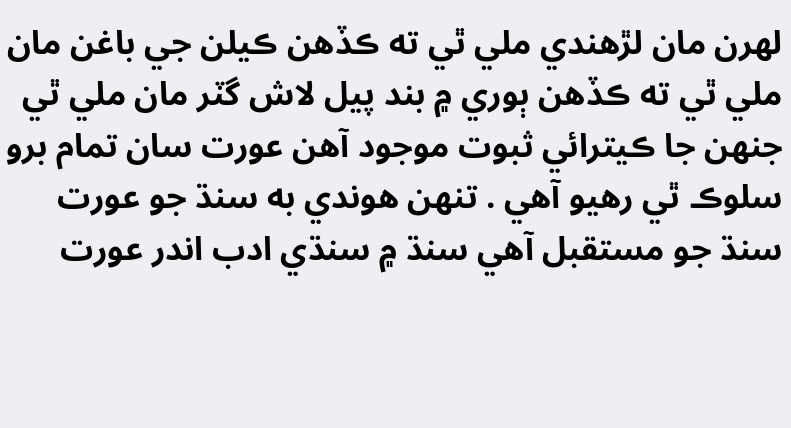لهرن مان لڙهندي ملي ٿي ته ڪڏهن ڪيلن جي باغن مان ملي ٿي ته ڪڏهن ٻوري ۾ بند پيل لاش گٽر مان ملي ٿي جنهن جا ڪيترائي ثبوت موجود آهن عورت سان تمام برو سلوڪ ٿي رهيو آهي . تنهن هوندي به سنڌ جو عورت سنڌ جو مستقبل آهي سنڌ ۾ سنڌي ادب اندر عورت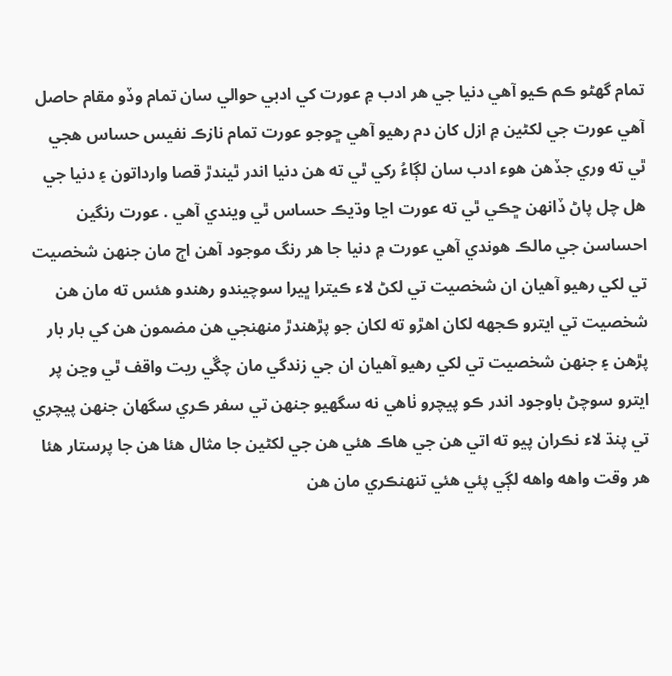تمام گهڻو ڪم ڪيو آهي دنيا جي هر ادب ۾ عورت کي ادبي حوالي سان تمام وڏو مقام حاصل آهي عورت جي لکڻين ۾ ازل کان دم رهيو آهي ڇوجو عورت تمام نازڪ نفيس حساس هجي ٿي ته وري جڏهن هوء ادب سان لڳاءُ رکي ٿي ته هن دنيا اندر ٿيندڙ قصا وارداتون ۽ دنيا جي هل چل پاڻ ڏانهن ڇڪي ٿي ته عورت اڃا وڌيڪ حساس ٿي ويندي آهي . عورت رنگين احساسن جي مالڪ هوندي آهي عورت ۾ دنيا جا هر رنگ موجود آهن اڄ مان جنهن شخصيت تي لکي رهيو آهيان ان شخصيت تي لکڻ لاء ڪيترا ڀيرا سوچيندو رهندو هئس ته مان هن شخصيت تي ايترو ڪجهه لکان اهڙو ته لکان جو پڙهندڙ منهنجي هن مضمون هن کي بار بار پڙهن ۽ جنهن شخصيت تي لکي رهيو آهيان ان جي زندگي مان چڱي ريت واقف ٿي وڃن پر ايترو سوچڻ باوجود اندر ڪو پيچرو ٺاهي نه سگهيو جنهن تي سفر ڪري سگهان جنهن پيچري تي پنڌ لاء نڪران پيو ته اتي هن جي هاڪ هئي هن جي لکڻين جا مثال هئا هن جا پرستار هئا هر وقت واهه واهه لڳي پئي هئي تنهنڪري مان هن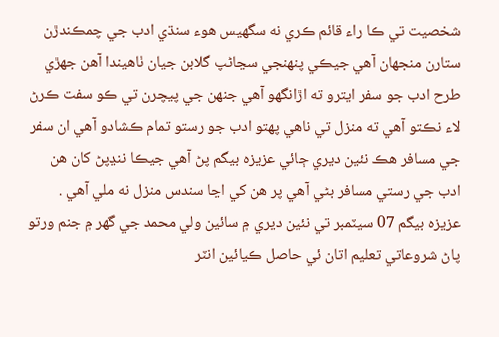شخصيت تي ڪا راء قائم ڪري نه سگهيس هوء سنڌي ادب جي چمڪندڙن ستارن منجهان آهي جيڪي پنهنجي سڃاڻپ گلابن جيان ٺاهيندا آهن جهڙي طرح ادب جو سفر ايترو ته اڙانگهو آهي جنهن جي پيچرن تي ڪو سفت ڪرڻ لاء نڪتو آهي ته منزل تي ناهي پهتو ادب جو رستو تمام ڪشادو آهي ان سفر جي مسافر هڪ نئين ديري ڄائي عزيزه بيگم پڻ آهي جيڪا ننڍپڻ کان هن ادب جي رستي مسافر بڻي آهي پر هن کي اڃا سندس منزل نه ملي آهي . عزيزه بيگم 07 سيٽمبر تي نئين ديري ۾ سائين ولي محمد جي گهر ۾ جنم ورتو پاڻ شروعاتي تعليم اتان ئي حاصل ڪيائين انٽر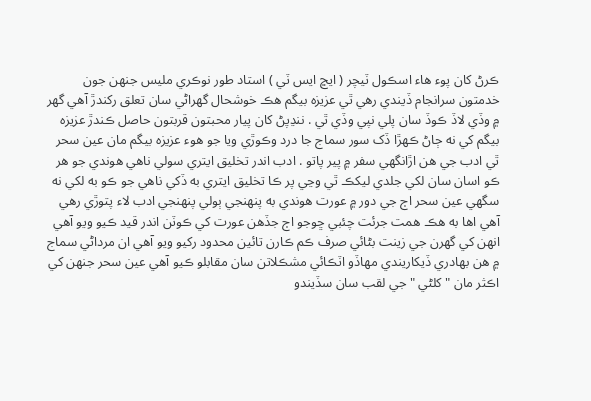ڪرڻ کان پوء هاء اسڪول ٽيچر ( ايڇ ايس ٽي ) استاد طور نوڪري مليس جنهن جون خدمتون سرانجام ڏيندي رهي ٿي عزيزه بيگم هڪ خوشحال گهراڻي سان تعلق رکندڙ آهي گهر ۾ وڏي لاڏ ڪوڏ سان پلي نپي وڏي ٿي . ننڍپڻ کان پيار محبتون قربتون حاصل ڪندڙ عزيزه بيگم کي نه ڄاڻ ڪهڙا ڏک سور سماج جا درد وڪوڙي ويا جو هوء عزيزه بيگم مان عين سحر ٿي ادب جي هن اڙانگهي سفر ۾ پير پاتو . ادب اندر تخليق ايتري سولي ناهي هوندي جو هر ڪو اسان سان لکي جلدي ليکڪ ٿي وڃي پر ڪا تخليق ايتري به ڏکي ناهي جو ڪو به لکي نه سگهي عين سحر اڄ جي دور ۾ عورت هوندي به پنهنجي ٻولي پنهنجي ادب لاء پتوڙي رهي آهي اها به هڪ همت جرئت چئبي ڇوجو اڄ جڏهن عورت کي ڪوٽن اندر قيد ڪيو ويو آهي انهن کي گهرن جي زينت بڻائي صرف ڪم ڪارن تائين محدود رکيو ويو آهي ان مرداڻي سماج ۾ هن بهادري ڏيکاريندي مهاڏو اٽڪائي مشڪلاتن سان مقابلو ڪيو آهي عين سحر جنهن کي اڪثر مان " کلڻي " جي لقب سان سڏيندو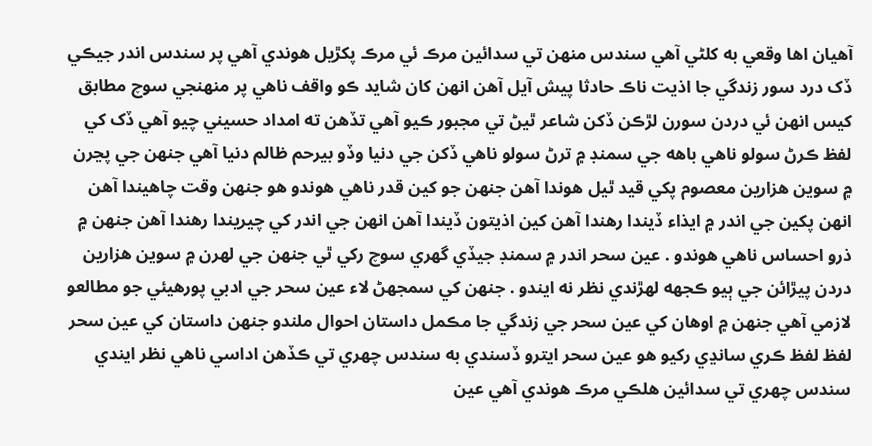آهيان اها وقعي به کلڻي آهي سندس منهن تي سدائين مرڪ ئي مرڪ پکڙيل هوندي آهي پر سندس اندر جيڪي ڏک درد سور زندگي جا اذيت ناڪ حادثا پيش آيل آهن انهن کان شايد ڪو واقف ناهي پر منهنجي سوچ مطابق کيس انهن ئي دردن سورن لڙڪن ڏکن شاعر ٿيڻ تي مجبور ڪيو آهي تڏهن ته امداد حسيني چيو آهي ڏک کي لفظ ڪرڻ سولو ناهي باهه جي سمنڊ ۾ ترڻ سولو ناهي ڏکن جي دنيا وڏو بيرحم ظالم دنيا آهي جنهن جي پڃرن ۾ سوين هزارين معصوم پکي قيد ٿيل هوندا آهن جنهن جو کين قدر ناهي هوندو هو جنهن وقت چاهيندا آهن انهن پکين جي اندر ۾ ايذاء ڏيندا رهندا آهن کين اذيتون ڏيندا آهن انهن جي اندر کي چيريندا رهندا آهن جنهن ۾ ذرو احساس ناهي هوندو . عين سحر اندر ۾ سمنڊ جيڏي گهري سوچ رکي ٿي جنهن جي لهرن ۾ سوين هزارين دردن پيڙائن جي ٻيو ڪجهه لهڙندي نظر نه ايندو . جنهن کي سمجهڻ لاء عين سحر جي ادبي پورهيئي جو مطالعو لازمي آهي جنهن ۾ اوهان کي عين سحر جي زندگي جا مڪمل داستان احوال ملندو جنهن داستان کي عين سحر لفظ لفظ ڪري سانڍي رکيو هو عين سحر ايترو ڏسندي به سندس چهري تي ڪڏهن اداسي ناهي نظر ايندي سندس چهري تي سدائين هلڪي مرڪ هوندي آهي عين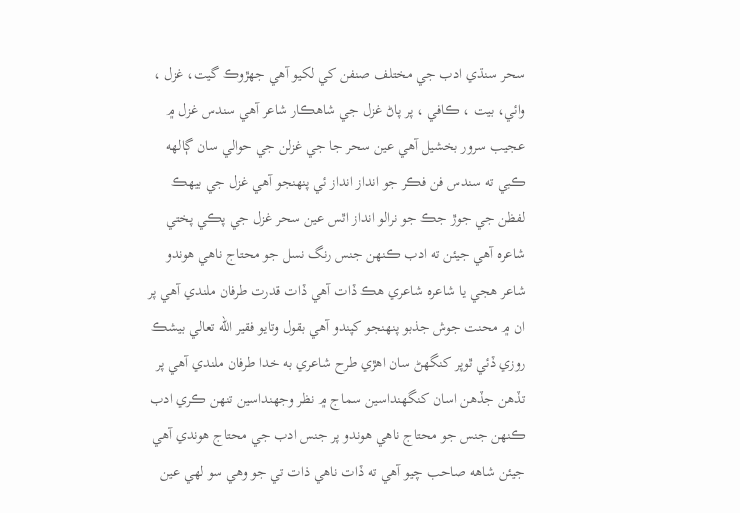سحر سنڌي ادب جي مختلف صنفن کي لکيو آهي جهڙوڪ گيت، غزل ، وائي، بيت ، ڪافي ، پر پاڻ غزل جي شاهڪار شاعر آهي سندس غزل ۾ عجيب سرور بخشيل آهي عين سحر جا جي غزلن جي حوالي سان ڳالهه ڪبي ته سندس فن فڪر جو انداز انداز ئي پنهنجو آهي غزل جي بيهڪ لفظن جي جوڙ جڪ جو نرالو انداز اٿس عين سحر غزل جي پڪي پختي شاعره آهي جيئن ته ادب ڪنهن جنس رنگ نسل جو محتاج ناهي هوندو شاعر هجي يا شاعره شاعري هڪ ڏات آهي ڏات قدرت طرفان ملندي آهي پر ان ۾ محنت جوش جذبو پنهنجو کپندو آهي بقول وتايو فقير الله تعالي بيشڪ روزي ڏئي ٿوپر کنگهڻ سان اهڙي طرح شاعري به خدا طرفان ملندي آهي پر تڏهن جڏهن اسان کنگهنداسين سماج ۾ نظر وجهنداسين تنهن ڪري ادب ڪنهن جنس جو محتاج ناهي هوندو پر جنس ادب جي محتاج هوندي آهي جيئن شاهه صاحب چيو آهي ته ڏات ناهي ذات تي جو وهي سو لهي عين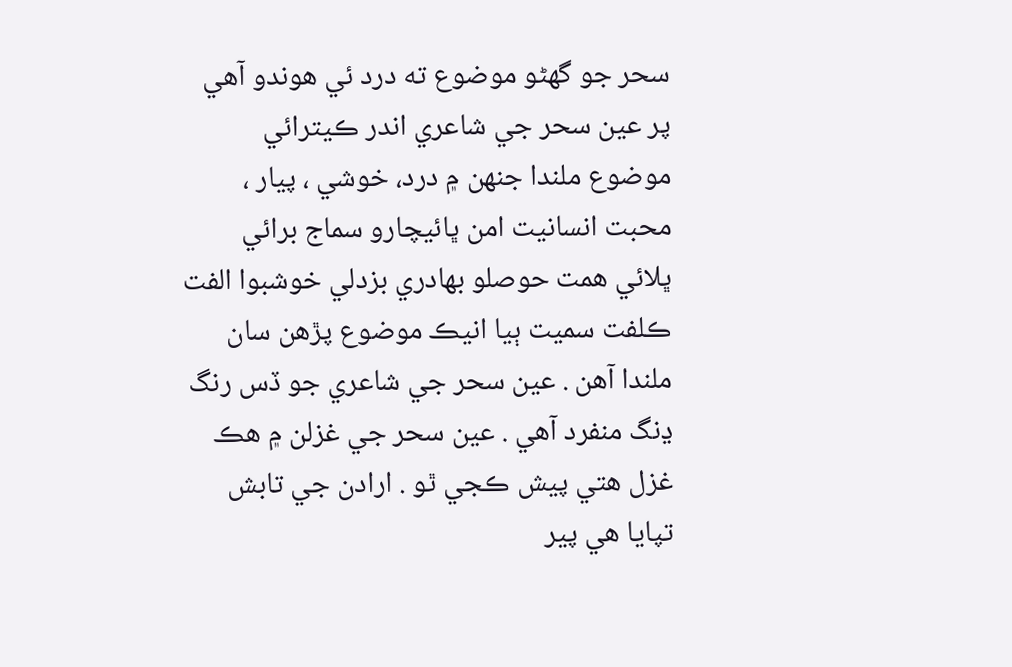سحر جو گهڻو موضوع ته درد ئي هوندو آهي پر عين سحر جي شاعري اندر ڪيترائي موضوع ملندا جنهن ۾ درد، خوشي ، پيار ، محبت انسانيت امن ڀائيچارو سماج برائي ڀلائي همت حوصلو بهادري بزدلي خوشبوا الفت ڪلفت سميت ٻيا انيڪ موضوع پڙهن سان ملندا آهن . عين سحر جي شاعري جو ڏس رنگ ڍنگ منفرد آهي . عين سحر جي غزلن ۾ هڪ غزل هتي پيش ڪجي ٿو . ارادن جي تابش تپايا ھي پير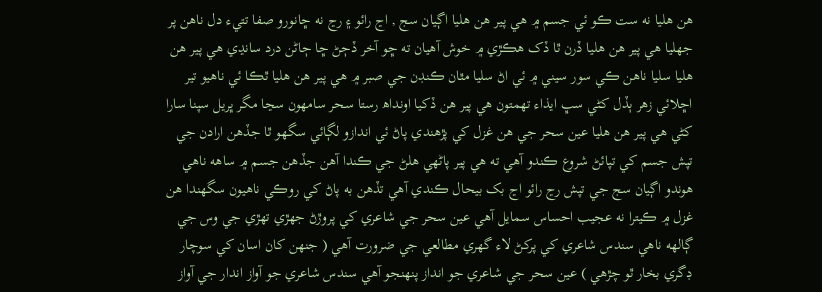ھن ھليا نه ست ڪو ئي جسم ۾ ھي پير ھن ھليا اڳيان سج , اڃ رائو ۽ رڃ نه ڇانورو صفا تتيء دل ناھن پر جهليا ھي پير ھن ھليا ڏرن ٿا ڏک ھڪڙي ۾ خوش آھيان ته ڇو آخر ڏڄڻ ڇا ڄاڻن درد سانڍي ھي پير ھن ھليا سليا ناھن ڪي سور سيني ۾ ئي اڻ سليا مٿان ڪنڊن جي صبر ۾ ھي پير ھن ھليا ٿڪا ئي ناھيو تير اڇلائي زھر ٻڏل کڻي سڀ ايذاء تهمتون ھي پير ھن ڏکيا اونداھ رستا سحر سامهون سڃا مگر ڀريل سپنا سارا کڻي ھي پير ھن ھليا عين سحر جي هن غزل کي پڙهندي پاڻ ئي اندازو لڳائي سگهو ٿا جڏهن ارادن جي تپش جسم کي تپائڻ شروع ڪندو آهي ته هي پير پاڻهي هلڻ جي ڪندا آهن جڏهن جسم ۾ ساهه ناهي هوندو اڳيان سج جي تپش رڃ رائو اڃ بک بيحال ڪندي آهي تڏهن به پاڻ کي روڪي ناهيون سگهندا هن غزل ۾ ڪيترا نه عجيب احساس سمايل آهي عين سحر جي شاعري کي پروڙڻ جهڙي تهڙي جي وس جي ڳالهه ناهي سندس شاعري کي پرکڻ لاء گهري مطالعي جي ضرورت آهي ( جنهن کان اسان کي سوچار ڊگري بخار ٿو چڙهي ) عين سحر جي شاعري جو انداز پنهنجو آهي سندس شاعري جو آواز اندار جي آواز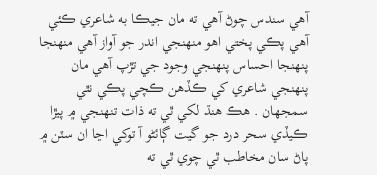آهي سندس چوڻ آهي ته مان جيڪا به شاعري ڪئي آهي پڪي پختي اهو منهنجي اندر جو آواز آهي منهنجا پنهنجا احساس پنهنجي وجود جي تڙپ آهي مان پنهنجي شاعري کي ڪڏهن ڪچي پڪي نٿي سمجهان . هڪ هنڌ لکي ٿي ته ذات تنهنجي ۾ پيڙا ڪيڏي سحر درد جو گيت ڳائڻو آ توکي اڃا ان سٽن ۾ پاڻ سان مخاطب ٿي چوي ٿي ته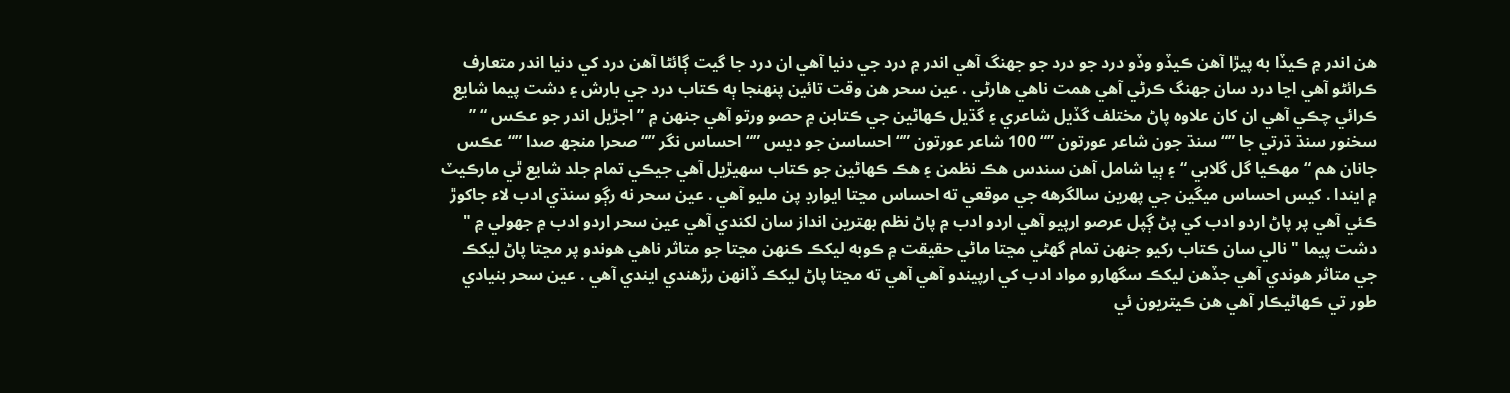هن اندر ۾ ڪيڏا به پيڙا آهن ڪيڏو وڏو درد جو درد جو جهنگ آهي اندر ۾ درد جي دنيا آهي ان درد جا گيت ڳائڻا آهن درد کي دنيا اندر متعارف ڪرائڻو آهي اڃا درد سان جهنگ ڪرڻي آهي همت ناهي هارڻي . عين سحر هن وقت تائين پنهنجا ٻه ڪتاب درد جي بارش ۽ دشت پيما شايع ڪرائي چڪي آهي ان کان علاوه پاڻ مختلف گڏيل شاعري ۽ گڌيل ڪهاڻين جي ڪتابن ۾ حصو ورتو آهي جنهن ۾ ” اجڙيل اندر جو عڪس “ ” سخنور سنڌ ڌرتي جا ”“ سنڌ جون شاعر عورتون ”“ 100 شاعر عورتون ”“ احساسن جو ديس ”“ احساس نگر ”“ صحرا منجھ صدا ”“ عڪس جانان هم “ مهڪيا گل گلابي “ ۽ ٻيا شامل آهن سندس هڪ نظمن ۽ هڪ ڪهاڻين جو ڪتاب سهيڙيل آهي جيڪي تمام جلد شايع ٿي مارڪيٽ ۾ ايندا . کيس احساس ميگين جي پهرين سالگرهه جي موقعي ته احساس مڃتا ايوارڊ پن مليو آهي . عين سحر نه رڳو سنڌي ادب لاء جاکوڙ ڪئي آهي پر پاڻ اردو ادب کي پڻ ڳپل عرصو ارپيو آهي اردو ادب ۾ پاڻ نظم بهترين انداز سان لکندي آهي عين سحر اردو ادب ۾ جهولي ۾ " دشت پيما " نالي سان ڪتاب رکيو جنهن تمام گهڻي مڃتا ماڻي حقيقت ۾ ڪوبه ليکڪ ڪنهن مڃتا جو متاثر ناهي هوندو پر مڃتا پاڻ ليکڪ جي متاثر هوندي آهي جڏهن ليکڪ سگهارو مواد ادب کي ارپيندو آهي آهي ته مڃتا پاڻ ليکڪ ڏانهن رڙهندي ايندي آهي . عين سحر بنيادي طور تي ڪهاڻيڪار آهي هن ڪيتريون ئي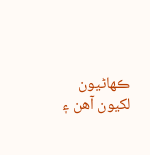ڪهاڻيون لکيون آهن ۽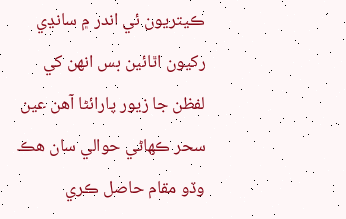ڪيتريون ئي اندر ۾ سانڍي رکيون اٿائين بس انهن کي لفظن جا زيور پارائڻا آهن عين سحر ڪهاڻي حوالي سان هڪ وڏو مقام حاصل ڪري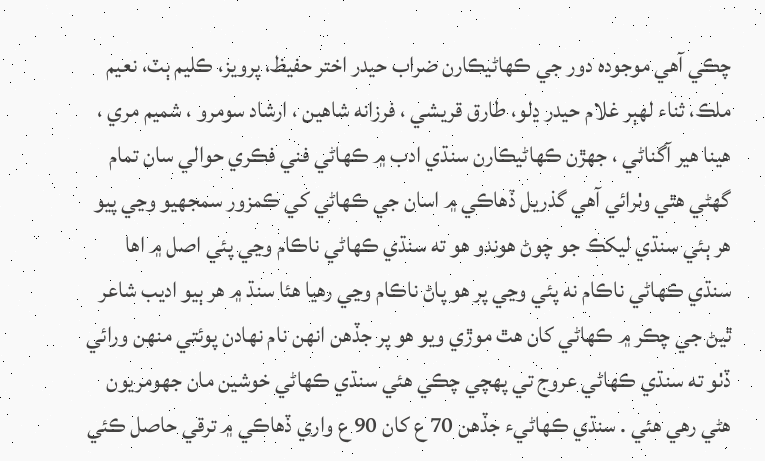چڪي آهي موجوده دور جي ڪهاڻيڪارن ضراب حيدر اختر حفيظ، پرويز، ڪليم ٻٽ، نعيم ملڪ، ثناء لهٻر غلام حيدر ڍلو، طارق قريشي ، فرزانه شاهين ، ارشاد سومرو ، شميم مري ، هينا هير آگناڻي ، جهڙن ڪهاڻيڪارن سنڌي ادب ۾ ڪهاڻي فني فڪري حوالي سان تمام گهڻي هٿي وٺرائي آهي گذريل ڏهاڪي ۾ اسان جي ڪهاڻي کي ڪمزور سمجهيو وڃي پيو هر ٻئي سنڌي ليکڪ جو چوڻ هوندو هو ته سنڌي ڪهاڻي ناڪام وڃي پئي اصل ۾ اها سنڌي ڪهاڻي ناڪام نه پئي وڃي پر هو پاڻ ناڪام وڃي رهيا هئا سنڌ ۾ هر ٻيو اديب شاعر ٿيڻ جي چڪر ۾ ڪهاڻي کان هٿ موڙي ويو هو پر جڏهن انهن نام نهادن پوئتي منهن ورائي ڏٺو ته سنڌي ڪهاڻي عروج تي پهچي چڪي هئي سنڌي ڪهاڻي خوشين مان جهومريون هڻي رهي هئي . سنڌي ڪهاڻيء جڏهن 70 ع کان 90 ع واري ڏهاڪي ۾ ترقي حاصل ڪئي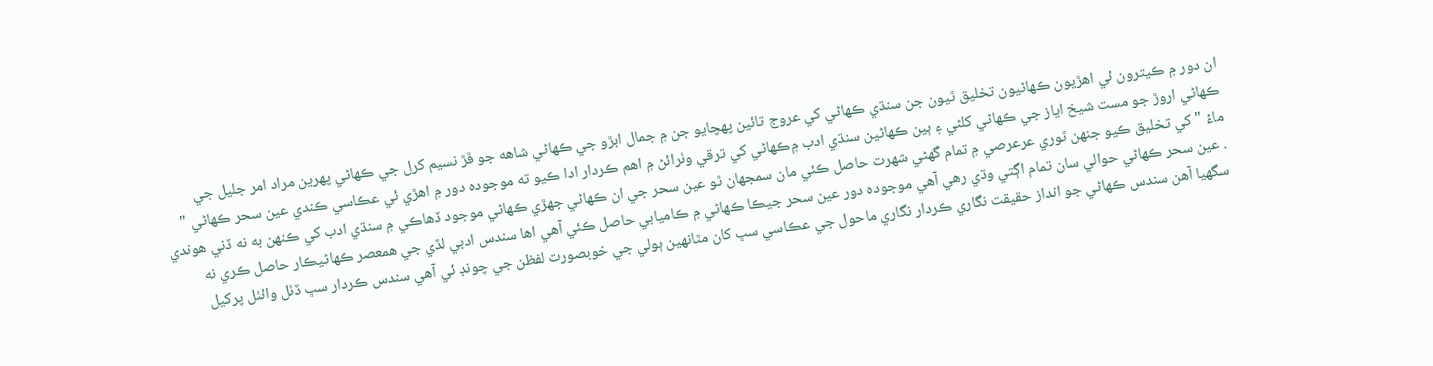ان دور ۾ ڪيترون ئي اهڙيون ڪهاڻيون تخليق ٿيون جن سنڌي ڪهاڻي کي عروج تائين پهچايو جن ۾ جمال ابڙو جي ڪهاڻي شاهه جو ڦڙ نسيم کرل جي ڪهاڻي پهرين مراد امر جليل جي ڪهاڻي اروڙ جو مست شيخ اياز جي ڪهاڻي کلڻي ۽ ٻين ڪهاڻين سنڌي ادب ۾ڪهاڻي کي ترقي وٺرائڻ ۾ اهم ڪردار ادا ڪيو ته موجوده دور ۾ اهڙي ئي عڪاسي ڪندي عين سحر ڪهاڻي " ماءۡ " کي تخليق ڪيو جنهن ٿوري عرعرصي ۾ تمام گهڻي شهرت حاصل ڪئي مان سمجهان ٿو عين سحر جي ان ڪهاڻي جهڙي ڪهاڻي موجود ڏهاڪي ۾ سنڌي ادب کي ڪنهن به نه ڏني هوندي . عين سحر ڪهاڻي حوالي سان تمام اڳتي وڌي رهي آهي موجوده دور عين سحر جيڪا ڪهاڻي ۾ ڪاميابي حاصل ڪئي آهي اها سندس ادبي لڏي جي همعصر ڪهاڻيڪار حاصل ڪري نه سگهيا آهن سندس ڪهاڻي جو انداز حقيقت نگاري ڪردار نگاري ماحول جي عڪاسي سڀ کان مٿانهين ٻولي جي خوبصورت لفظن جي چونڊ ئي آهي سندس ڪردار سڀ ڏٺل وائٺل پرکيل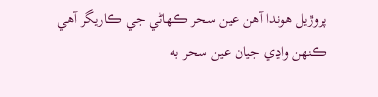پروڙيل هوندا آهن عين سحر ڪهاڻي جي ڪاريگر آهي ڪنهن واڍي جيان عين سحر به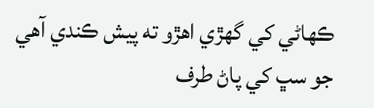ڪهاڻي کي گهڙي اهڙو ته پيش ڪندي آهي جو سڀ کي پاڻ طرف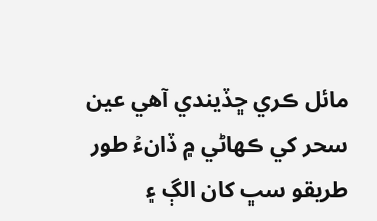مائل ڪري ڇڏيندي آهي عين سحر کي ڪهاڻي ۾ ڏانءۡ طور طريقو سڀ کان الڳ ۽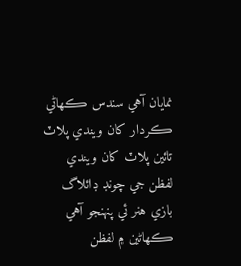نمايان آهي سندس ڪهاڻي ڪردار کان ويندي پلاٽ تائين پلاٽ کان ويندي لفظن جي چونڊ ڊائلاگ بازي هنر ئي پنهنجو آهي ڪهاڻين ۾ لفظن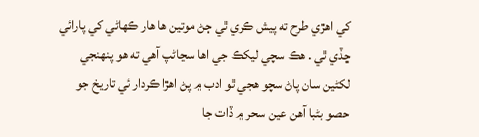کي اهڙي طرح ته پيش ڪري ٿي ڄڻ موتين ها هار ڪهاڻي کي پارائي ڇڏي ٿي . هڪ سچي ليکڪ جي اها سڃاڻپ آهي ته هو پنهنجي لکڻين سان پاڻ سچو هجي ٿو ادب ۾ پڻ اهڙا ڪردار ئي تاريخ جو حصو بڻبا آهن عين سحر ۾ ڏات جا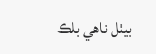بيٺل ناهي بلڪ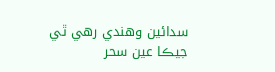سدائين وهندي رهي ٿي جيڪا عين سحر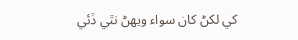کي لکڻ کان سواء ويهڻ نٿي ڏئي